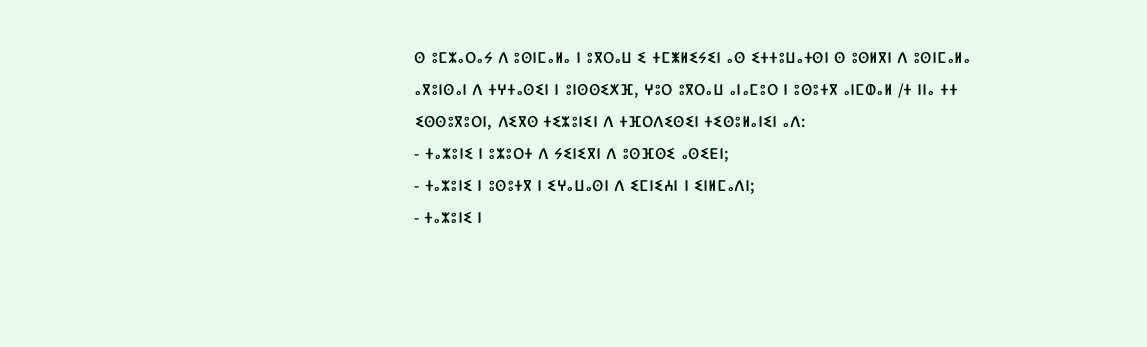ⵙ ⵓⵎⵣⴰⵔⴰⵢ ⴷ ⵓⵙⵏⵎⴰⵍⴰ ⵏ ⵓⴳⵔⴰⵡ ⵉ ⵜⵎⵥⵍⵉⵢⵉⵏ ⴰⵙ ⵉⵜⵜⵓⵡⴰⵜⵙⵏ ⵙ ⵓⵙⵍⴳⵏ ⴷ ⵓⵙⵏⵎⴰⵍⴰ ⴰⴳⵓⵏⵙⴰⵏ ⴷ ⵜⵖⵜⴰⵙⵉⵏ ⵏ ⵓⵏⵙⵙⵉⵅⴼ, ⵖⵓⵔ ⵓⴳⵔⴰⵡ ⴰⵏⴰⵎⵓⵔ ⵏ ⵓⵙⵓⵜⴳ ⴰⵏⵎⵀⴰⵍ /ⵜ ⵏⵏⴰ ⵜⵜ ⵉⵙⵙⵓⴳⵓⵔⵏ, ⴷⵉⴳⵙ ⵜⵉⵣⵓⵏⵉⵏ ⴷ ⵜⴼⵔⴷⵉⵙⵉⵏ ⵜⵉⵙⵓⵍⴰⵏⵉⵏ ⴰⴷ:
- ⵜⴰⵣⵓⵏⵉ ⵏ ⵓⵣⵓⵔⵜ ⴷ ⵢⵉⵏⵉⴳⵏ ⴷ ⵓⵙⴼⵙⵉ ⴰⵙⵉⴹⵏ;
- ⵜⴰⵣⵓⵏⵉ ⵏ ⵓⵙⵓⵜⴳ ⵏ ⵉⵖⴰⵡⴰⵙⵏ ⴷ ⵉⵎⵏⵉⵄⵏ ⵏ ⵉⵏⵍⵎⴰⴷⵏ;
- ⵜⴰⵣⵓⵏⵉ ⵏ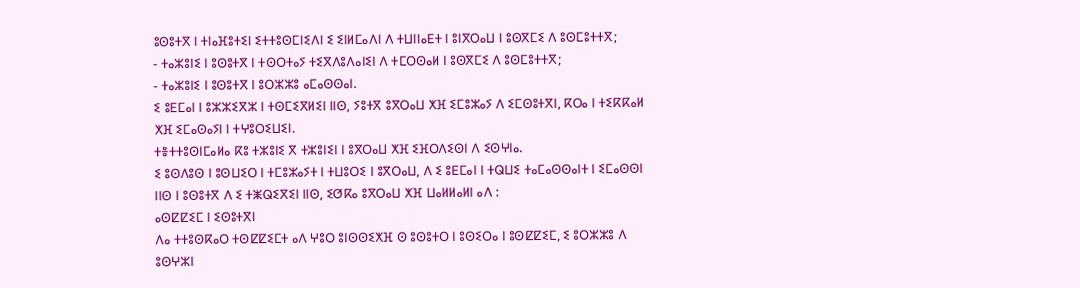ⵓⵙⵓⵜⴳ ⵏ ⵜⵏⴰⴼⵓⵜⵉⵏ ⵉⵜⵜⵓⵙⵎⵏⵉⴷⵏ ⵉ ⵉⵏⵍⵎⴰⴷⵏ ⴷ ⵜⵡⵏⵏⴰⴹⵜ ⵏ ⵓⵏⴳⵔⴰⵡ ⵏ ⵓⵙⴳⵎⵉ ⴷ ⵓⵙⵎⵓⵜⵜⴳ;
- ⵜⴰⵣⵓⵏⵉ ⵏ ⵓⵙⵓⵜⴳ ⵏ ⵜⵙⵔⵜⴰⵢ ⵜⵉⴳⴷⵓⴷⴰⵏⵉⵏ ⴷ ⵜⵎⵔⵙⴰⵍ ⵏ ⵓⵙⴳⵎⵉ ⴷ ⵓⵙⵎⵓⵜⵜⴳ;
- ⵜⴰⵣⵓⵏⵉ ⵏ ⵓⵙⵓⵜⴳ ⵏ ⵓⵔⵣⵣⵓ ⴰⵎⴰⵙⵙⴰⵏ.
ⵉ ⵓⴹⵎⴰⵏ ⵏ ⵓⵣⵣⵉⴳⵣ ⵏ ⵜⵙⵎⵉⴳⵍⵉⵏ ⵏⵏⵙ, ⵢⵓⵜⴳ ⵓⴳⵔⴰⵡ ⵅⴼ ⵉⵎⵓⵣⴰⵢ ⴷ ⵉⵎⵙⵓⵜⴳⵏ, ⴽⵔⴰ ⵏ ⵜⵉⴽⴽⴰⵍ ⵅⴼ ⵉⵎⴰⵙⴰⵢⵏ ⵏ ⵜⵖⵓⵔⵉⵡⵉⵏ.
ⵜⴻⵜⵜⵓⵙⵏⵎⴰⵍⴰ ⴽⵓ ⵜⵣⵓⵏⵉ ⴳ ⵜⵣⵓⵏⵉⵏ ⵏ ⵓⴳⵔⴰⵡ ⵅⴼ ⵉⴼⵔⴷⵉⵙⵏ ⴷ ⵉⵙⵖⵏⴰ.
ⵉ ⵓⵙⴷⵓⵙ ⵏ ⵓⵙⵡⵉⵔ ⵏ ⵜⵎⵓⵣⴰⵢⵜ ⵏ ⵜⵡⵓⵔⵉ ⵏ ⵓⴳⵔⴰⵡ, ⴷ ⵉ ⵓⴹⵎⴰⵏ ⵏ ⵜⵕⵡⵉ ⵜⴰⵎⴰⵙⵙⴰⵏⵜ ⵏ ⵉⵎⴰⵙⵙⵏ ⵏⵏⵙ ⵏ ⵓⵙⵓⵜⴳ ⴷ ⵉ ⵜⵥⵕⵉⴳⵉⵏ ⵏⵏⵙ, ⵉⵚⴽⴰ ⵓⴳⵔⴰⵡ ⵅⴼ ⵡⴰⵍⵍⴰⵍⵏ ⴰⴷ :
ⴰⵙⵇⵇⵉⵎ ⵏ ⵉⵙⵓⵜⴳⵏ
ⴷⴰ ⵜⵜⵓⵙⴽⴰⵔ ⵜⵙⵇⵇⵉⵎⵜ ⴰⴷ ⵖⵓⵔ ⵓⵏⵙⵙⵉⵅⴼ ⵙ ⵓⵙⵓⵜⵔ ⵏ ⵓⵙⵉⵔⴰ ⵏ ⵓⵙⵇⵇⵉⵎ, ⵉ ⵓⵔⵣⵣⵓ ⴷ ⵓⵙⵖⵣⵏ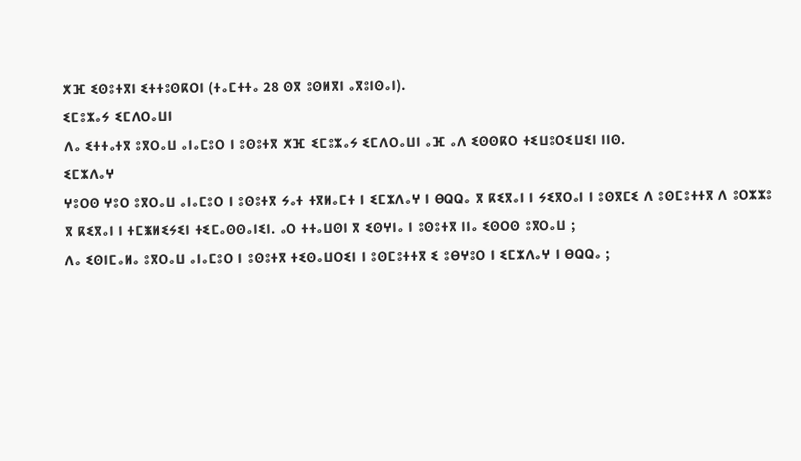ⵅⴼ ⵉⵙⵓⵜⴳⵏ ⵉⵜⵜⵓⵙⴽⵔⵏ (ⵜⴰⵎⵜⵜⴰ 28 ⵙⴳ ⵓⵙⵍⴳⵏ ⴰⴳⵓⵏⵙⴰⵏ).
ⵉⵎⵓⵣⴰⵢ ⵉⵎⴷⵔⴰⵡⵏ
ⴷⴰ ⵉⵜⵜⴰⵜⴳ ⵓⴳⵔⴰⵡ ⴰⵏⴰⵎⵓⵔ ⵏ ⵓⵙⵓⵜⴳ ⵅⴼ ⵉⵎⵓⵣⴰⵢ ⵉⵎⴷⵔⴰⵡⵏ ⴰⴼ ⴰⴷ ⵉⵙⵙⴽⵔ ⵜⵉⵡⵓⵔⵉⵡⵉⵏ ⵏⵏⵙ.
ⵉⵎⵣⴷⴰⵖ
ⵖⵓⵔⵙ ⵖⵓⵔ ⵓⴳⵔⴰⵡ ⴰⵏⴰⵎⵓⵔ ⵏ ⵓⵙⵓⵜⴳ ⵢⴰⵜ ⵜⴳⵍⴰⵎⵜ ⵏ ⵉⵎⵣⴷⴰⵖ ⵏ ⴱⵕⵕⴰ ⴳ ⴽⵉⴳⴰⵏ ⵏ ⵢⵉⴳⵔⴰⵏ ⵏ ⵓⵙⴳⵎⵉ ⴷ ⵓⵙⵎⵓⵜⵜⴳ ⴷ ⵓⵔⵣⵣⵓ ⴳ ⴽⵉⴳⴰⵏ ⵏ ⵜⵎⵥⵍⵉⵢⵉⵏ ⵜⵉⵎⴰⵙⵙⴰⵏⵉⵏ. ⴰⵔ ⵜⵜⴰⵡⵙⵏ ⴳ ⵉⵙⵖⵏⴰ ⵏ ⵓⵙⵓⵜⴳ ⵏⵏⴰ ⵉⵙⵔⵙ ⵓⴳⵔⴰⵡ ;
ⴷⴰ ⵉⵙⵏⵎⴰⵍⴰ ⵓⴳⵔⴰⵡ ⴰⵏⴰⵎⵓⵔ ⵏ ⵓⵙⵓⵜⴳ ⵜⵉⵙⴰⵡⵔⵉⵏ ⵏ ⵓⵙⵎⵓⵜⵜⴳ ⵉ ⵓⴱⵖⵓⵔ ⵏ ⵉⵎⵣⴷⴰⵖ ⵏ ⴱⵕⵕⴰ ;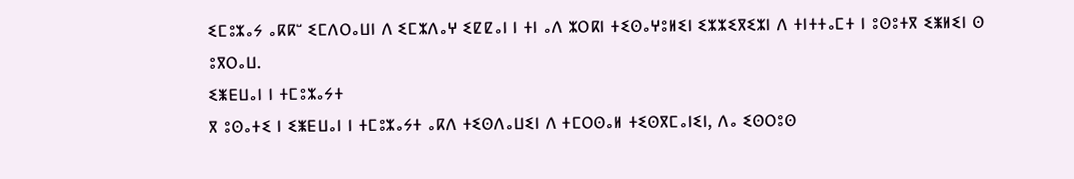ⵉⵎⵓⵣⴰⵢ ⴰⴽⴽⵯ ⵉⵎⴷⵔⴰⵡⵏ ⴷ ⵉⵎⵣⴷⴰⵖ ⵉⵇⵇⴰⵏ ⵏ ⵜⵏ ⴰⴷ ⵣⵔⴽⵏ ⵜⵉⵙⴰⵖⵓⵍⵉⵏ ⵉⵣⵣⵉⴳⵉⵣⵏ ⴷ ⵜⵏⵜⵜⴰⵎⵜ ⵏ ⵓⵙⵓⵜⴳ ⵉⵥⵍⵉⵏ ⵙ ⵓⴳⵔⴰⵡ.
ⵉⵥⴹⵡⴰⵏ ⵏ ⵜⵎⵓⵣⴰⵢⵜ
ⴳ ⵓⵙⴰⵜⵉ ⵏ ⵉⵥⴹⵡⴰⵏ ⵏ ⵜⵎⵓⵣⴰⵢⵜ ⴰⴽⴷ ⵜⵉⵙⴷⴰⵡⵉⵏ ⴷ ⵜⵎⵔⵙⴰⵍ ⵜⵉⵙⴳⵎⴰⵏⵉⵏ, ⴷⴰ ⵉⵙⵔⵓⵙ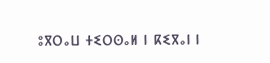ⵓⴳⵔⴰⵡ ⵜⵉⵔⵙⴰⵍ ⵏ ⴽⵉⴳⴰⵏ ⵏ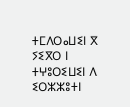ⵜⵎⴷⵔⴰⵡⵉⵏ ⴳ ⵢⵉⴳⵔ ⵏ ⵜⵖⵓⵔⵉⵡⵉⵏ ⴷ ⵉⵔⵣⵣⵓⵜⵏ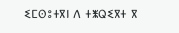ⵉⵎⵙⵓⵜⴳⵏ ⴷ ⵜⵥⵕⵉⴳⵜ ⴳ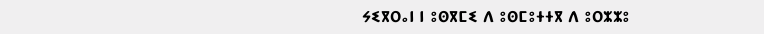ⵢⵉⴳⵔⴰⵏ ⵏ ⵓⵙⴳⵎⵉ ⴷ ⵓⵙⵎⵓⵜⵜⴳ ⴷ ⵓⵔⵣⵣⵓ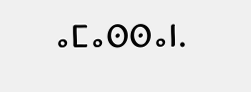ⴰⵎⴰⵙⵙⴰⵏ.